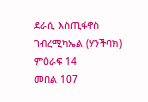ደራሲ እስጢፋኖስ ገብረሚካኤል (ሃንችባክ)
ምዕራፍ 14
መበል 107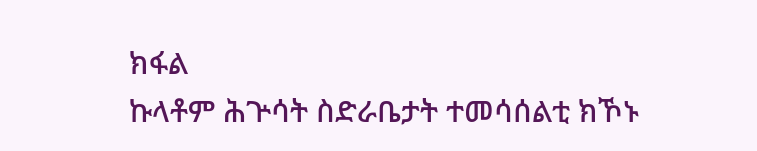ክፋል
ኩላቶም ሕጕሳት ስድራቤታት ተመሳሰልቲ ክኾኑ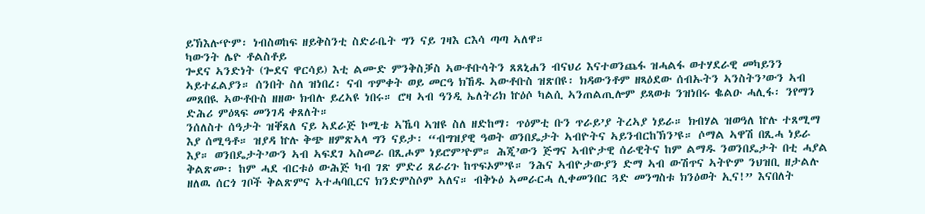ይኽእሉ‘ዮም፡ ነብስወከፍ ዘይቅስንቲ ስድራቤት ግን ናይ ገዛእ ርእሳ ጣጣ ኣለዋ።
ካውንት ሌዮ ቶልስቶይ
ጐደና ኣንድነት (ጐደና ዋርሳይ) እቲ ልሙድ ምንቅስቓስ ኣውቶቡሳትን ጸጸኒሐን ብናህሪ እናተወንጨፋ ዝሓልፋ ወተሃደራዊ መካይንን ኣይተፈልያን። ሰንበት ስለ ዝነበረ፡ ናብ ጥምቀት ወይ መርዓ ክኸዱ ኣውቶቡስ ዝጽበዩ፡ ክዳውንቶም ዘጻዕደው ሰብኡትን ኣንስትን’ውን ኣብ መጸበዪ ኣውቶቡስ ዘዘው ክብሉ ይረኣዩ ነበሩ። ሮዛ ኣብ ዓንዲ ኤለትሪክ ኵዕሶ ካልሲ ኣንጠልጢሎም ይጻወቱ ንዝነበሩ ቈልዑ ሓሊፋ፡ ንየማን ድሕሪ ምዕጻፍ መንገዳ ቀጸለት።
ንሰለስተ ሰዓታት ዝቐጸለ ናይ ኣደራጅ ኮሚቴ ኣኼባ ኣዝዩ ስለ ዘድከማ፡ ጥዕምቲ ቡን ጥራይ’ያ ትረኣያ ነይራ። ክብሃል ዝወዓለ ኵሉ ተጸሚማ እያ ሰሚዓቶ። ዝያዳ ኵሉ ቅጭ ዘምጽኣላ ግን ናይታ፡ “ብግዝያዊ ዓወት ወንበዴታት ኣብዮትና ኣይንብርከኽን’ዩ። ሶማል ኣዋሽ በጺሓ ነይራ እያ። ወንበዴታት’ውን ኣብ ኣፍደገ ኣስመራ በጺሖም ነይሮም’ዮም። ሕጂ’ውን ጅግና ኣብዮታዊ ሰራዊትና ከም ልማዱ ንወንበዴታት በቲ ሓያል ቅልጽሙ፡ ከም ሓደ ብርቱዕ ውሕጅ ካብ ገጽ ምድሪ ጸራሪጉ ከጥፍኦም’ዩ። ንሕና ኣብዮታውያን ድማ ኣብ ውሽጥና ኣትዮም ንህዝቢ ዘታልሉ ዘለዉ ሰርጎ ገቦች ቅልጽምና ኣተሓባቢርና ክንድምስሶም ኣለና። ብቅኑዕ ኣመራርሓ ሊቀመንበር ጓድ መንግስቱ ክንዕወት ኢና!” እናበለት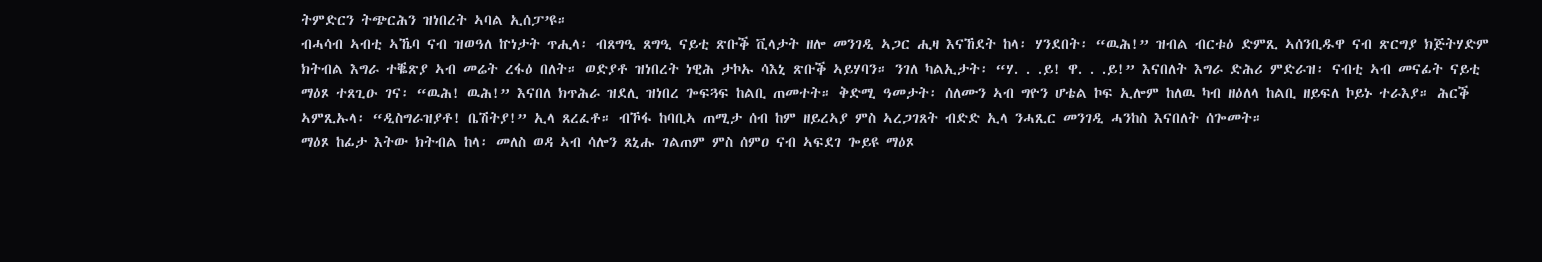ትምድርን ትጭርሕን ዝነበረት ኣባል ኢሰፓ’ዩ።
ብሓሳብ ኣብቲ ኣኼባ ናብ ዝወዓለ ኵነታት ጥሒላ፡ ብጸግዒ ጸግዒ ናይቲ ጽቡቕ ቪላታት ዘሎ መንገዲ ኣጋር ሒዛ እናኸደት ከላ፡ ሃንደበት፡ “ዉሕ!” ዝብል ብርቱዕ ድምጺ ኣሰንቢዱዋ ናብ ጽርግያ ክጅትሃድም ክትብል እግራ ተቘጽያ ኣብ መሬት ረፋዕ በለት። ወድያቶ ዝነበረት ነዊሕ ታኮኡ ሳእኒ ጽቡቕ ኣይሃባን። ንገለ ካልኢታት፡ “ሃ. . .ይ! ዋ. . .ይ!” እናበለት እግራ ድሕሪ ምድራዝ፡ ናብቲ ኣብ መናፊት ናይቲ ማዕጾ ተጸጊዑ ገና፡ “ዉሕ! ዉሕ!” እናበለ ክጥሕራ ዝደሊ ዝነበረ ጐፍጓፍ ከልቢ ጠመተት። ቅድሚ ዓመታት፡ ሰለሙን ኣብ ግዮን ሆቴል ኮፍ ኢሎም ከለዉ ካብ ዘዕለላ ከልቢ ዘይፍለ ኮይኑ ተራእያ። ሕርቕ ኣምጺኡላ፡ “ዲስግራዝያቶ! ቤሽትያ!” ኢላ ጸረፈቶ። ብኾፋ ከባቢኣ ጠሚታ ሰብ ከም ዘይረኣያ ምስ ኣረጋገጸት ብድድ ኢላ ንሓጺር መንገዲ ሓንከስ እናበለት ሰጐመት።
ማዕጾ ከፊታ እትው ክትብል ከላ፡ መለስ ወዳ ኣብ ሳሎን ጸኒሑ ገልጠም ምስ ሰምዐ ናብ ኣፍደገ ጐይዩ ማዕጾ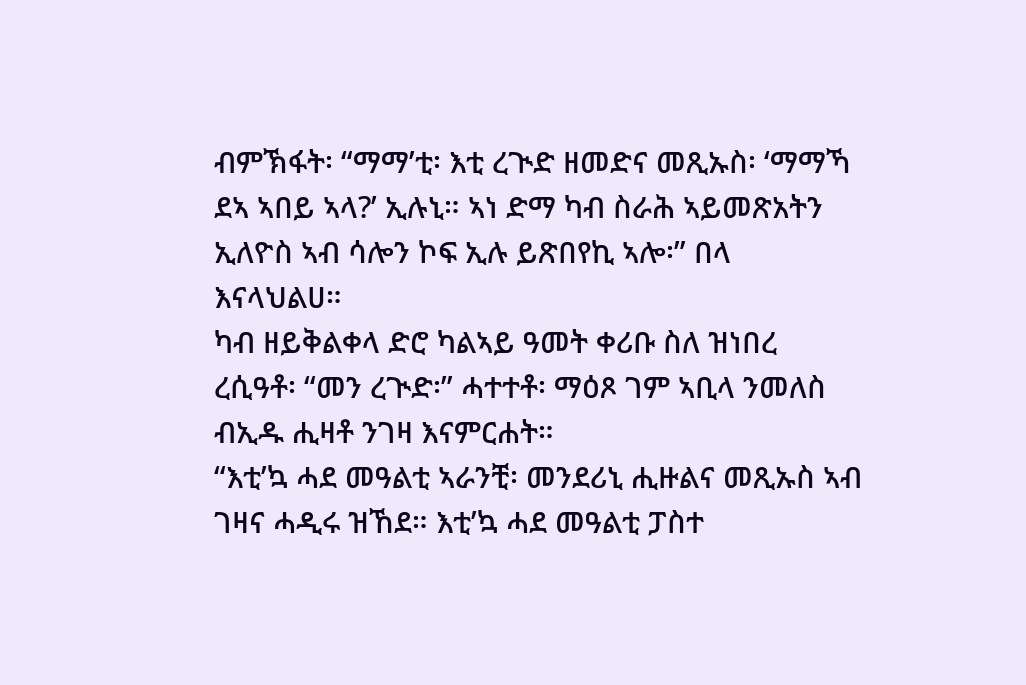ብምኽፋት፡ “ማማ’ቲ፡ እቲ ረጒድ ዘመድና መጺኡስ፡ ‘ማማኻ ደኣ ኣበይ ኣላ?’ ኢሉኒ። ኣነ ድማ ካብ ስራሕ ኣይመጽአትን ኢለዮስ ኣብ ሳሎን ኮፍ ኢሉ ይጽበየኪ ኣሎ፡” በላ እናላህልሀ።
ካብ ዘይቅልቀላ ድሮ ካልኣይ ዓመት ቀሪቡ ስለ ዝነበረ ረሲዓቶ፡ “መን ረጒድ፡” ሓተተቶ፡ ማዕጾ ገም ኣቢላ ንመለስ ብኢዱ ሒዛቶ ንገዛ እናምርሐት።
“እቲ’ኳ ሓደ መዓልቲ ኣራንቺ፡ መንደሪኒ ሒዙልና መጺኡስ ኣብ ገዛና ሓዲሩ ዝኸደ። እቲ’ኳ ሓደ መዓልቲ ፓስተ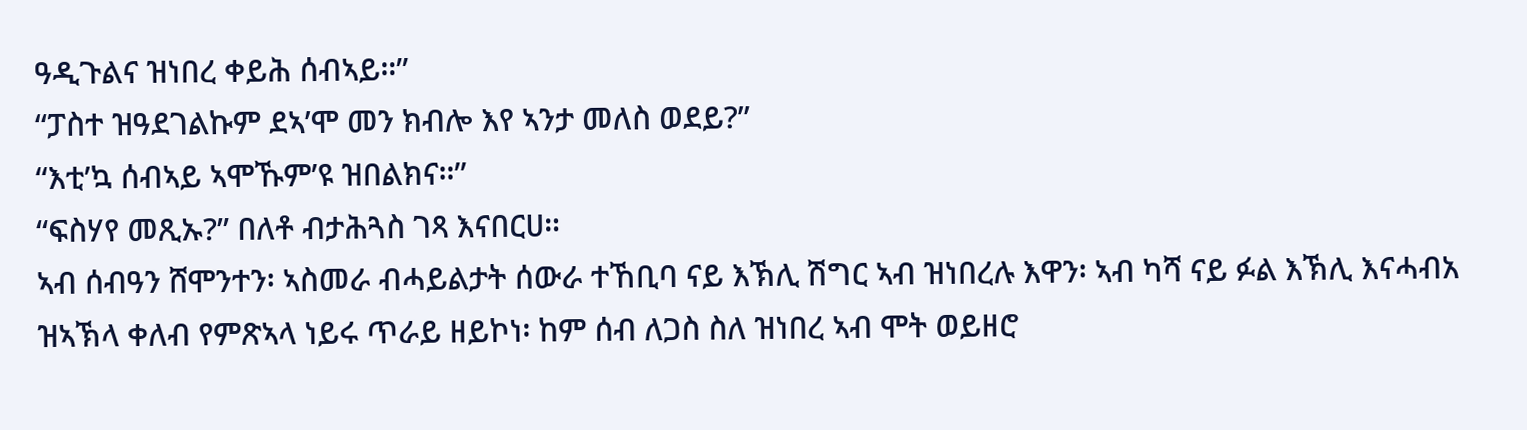ዓዲጉልና ዝነበረ ቀይሕ ሰብኣይ።”
“ፓስተ ዝዓደገልኩም ደኣ’ሞ መን ክብሎ እየ ኣንታ መለስ ወደይ?”
“እቲ’ኳ ሰብኣይ ኣሞኹም’ዩ ዝበልክና።”
“ፍስሃየ መጺኡ?” በለቶ ብታሕጓስ ገጻ እናበርሀ።
ኣብ ሰብዓን ሸሞንተን፡ ኣስመራ ብሓይልታት ሰውራ ተኸቢባ ናይ እኽሊ ሽግር ኣብ ዝነበረሉ እዋን፡ ኣብ ካሻ ናይ ፉል እኽሊ እናሓብአ ዝኣኽላ ቀለብ የምጽኣላ ነይሩ ጥራይ ዘይኮነ፡ ከም ሰብ ለጋስ ስለ ዝነበረ ኣብ ሞት ወይዘሮ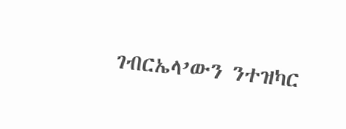ገብርኤላ’ውን ንተዝካር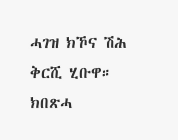ሓገዝ ክኾና ሽሕ ቅርሺ ሂቡዋ። ክበጽሓ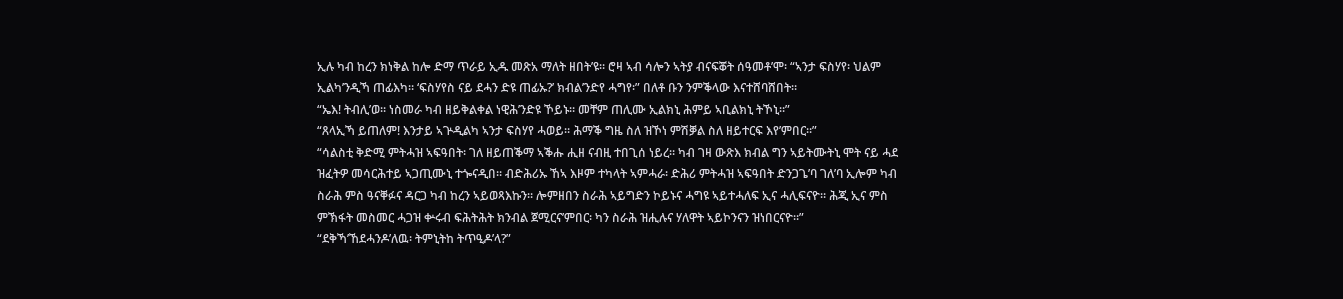ኢሉ ካብ ከረን ክነቅል ከሎ ድማ ጥራይ ኢዱ መጽአ ማለት ዘበት’ዩ። ሮዛ ኣብ ሳሎን ኣትያ ብናፍቖት ሰዓመቶ’ሞ፡ “ኣንታ ፍስሃየ፡ ህልም ኢልካ’ንዲኻ ጠፊእካ። ‘ፍስሃየስ ናይ ደሓን ድዩ ጠፊኡ?’ ክብል’ንድየ ሓግየ፡” በለቶ ቡን ንምቕላው እናተሸባሸበት።
“ኤእ! ትብሊ’ወ። ነስመራ ካብ ዘይቅልቀል ነዊሕ’ንድዩ ኾይኑ። መቸም ጠሊሙ ኢልክኒ ሕምይ ኣቢልክኒ ትኾኒ።”
“ጸላኢኻ ይጠለም! እንታይ ኣጕዲልካ ኣንታ ፍስሃየ ሓወይ። ሕማቕ ግዜ ስለ ዝኾነ ምሽቓል ስለ ዘይተርፍ እየ’ምበር።”
“ሳልስቲ ቅድሚ ምትሓዝ ኣፍዓበት፡ ገለ ዘይጠቕማ ኣቕሑ ሒዘ ናብዚ ተበጊሰ ነይረ። ካብ ገዛ ውጽእ ክብል ግን ኣይትሙትኒ ሞት ናይ ሓደ ዝፈትዎ መሳርሕተይ ኣጋጢሙኒ ተጐናዲበ። ብድሕሪኡ ኸኣ እዞም ተካላት ኣምሓራ፡ ድሕሪ ምትሓዝ ኣፍዓበት ድንጋጌ’ባ ገለ’ባ ኢሎም ካብ ስራሕ ምስ ዓናቐፉና ዳርጋ ካብ ከረን ኣይወጻእኩን። ሎምዘበን ስራሕ ኣይግድን ኮይኑና ሓግዩ ኣይተሓለፍ ኢና ሓሊፍናዮ። ሕጂ ኢና ምስ ምኽፋት መስመር ሓጋዝ ቍሩብ ፍሕትሕት ክንብል ጀሚርና’ምበር፡ ካን ስራሕ ዝሒሉና ሃለዋት ኣይኮንናን ዝነበርናዮ።”
“ደቅኻ’ኸደሓንዶ’ለዉ፡ ትምኒትከ ትጥዒዶ’ላ?”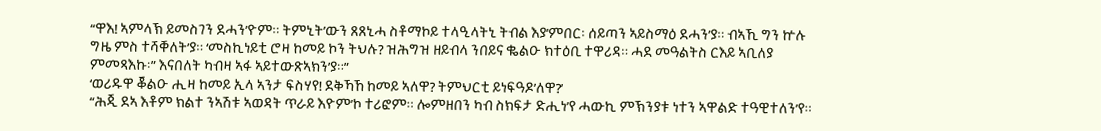“ዋእ! ኣምላኽ ይመስገን ደሓን’ዮም። ትምኒት’ውን ጸጸኒሓ ስቶማኮይ ተላዒላትኒ ትብል እያ’ምበር፡ ሰይጣን ኣይስማዕ ደሓን’ያ። ብኣኺ ግን ኵሉ ግዜ ምስ ተሻቐለት’ያ። ‘መስኪነይቲ ሮዛ ከመይ ኮን ትህሉ? ዝሕግዝ ዘይብላ ንበይና ቈልዑ ክተዕቢ ተዋሪዳ። ሓደ መዓልትስ ርእይ ኣቢለያ ምመጻእኩ፡” እናበለት ካብዛ ኣፋ ኣይተውጽኣክን’ያ።”
‘ወሪዱዋ ቖልዑ ሒዛ ከመይ ኢላ ኣንታ ፍስሃየ! ደቅኻኸ ከመይ ኣለዋ? ትምህርቲ ይነፍዓዶ’ለዋ?’
“ሕጂ ደኣ እቶም ክልተ ንኣሽቱ ኣወዳት ጥራይ እዮም’ኮ ተሪፎም። ሎምዘበን ካብ ስክፍታ ድሒነ’የ ሓውኪ ምኽንያቱ ነተን ኣዋልድ ተዓዊተለን’የ።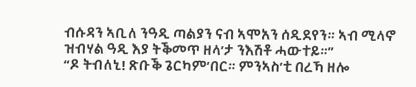ብሱዳን ኣቢለ ንዓዲ ጣልያን ናብ ኣሞአን ሰዲደየን። ኣብ ሚላኖ ዝብሃል ዓዲ እያ ትቕመጥ ዘላ’ታ ንእሽቶ ሓውተይ።”
“ዶ ትብለኒ! ጽቡቕ ጌርካም’በር። ምንኣስ’ቲ በረኻ ዘሎ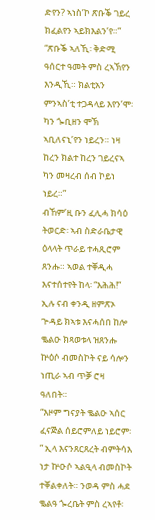ድየን? ኣነስ’ኮ ጽቡቕ ገይረ ክፈልየን ኣይክእልን’የ።”
“ጽቡቕ ኣለኺ፡ ቅድሚ ዓሰርተ ዓመት ምስ ረኣኽየን እንዲኺ። ክልቲአን ምንኣስ’ቲ ተጋዳላይ እየን’ሞ፡ ካን ጐቢዘን ሞኽ ኣቢለናኒ’የን ነይረን። ነዛ ከረን ክልተ ከረን ገይረናኣ ካን መዛረብ ሰብ ኮይነ ነይረ።”
ብኸም’ዚ ቡን ፈሊሓ ክሳዕ ትወርድ፡ ኣብ ስድራቤታዊ ዕላላት ጥራይ ተሓጺሮም ጸንሑ። ኣወል ተቐዲሓ እናተሰተየት ከላ፡ “እሕሕ!” ኢሉ ናብ ቀንዲ ዘምጽኦ ጕዳይ ክኣቱ እናሓሰበ ከሎ ቈልዑ ክጻወቱላ ዝጸንሑ ኵዕሶ ብመስኮት ናይ ሳሎን ነጢራ ኣብ ጥቓ ሮዛ ዓለበት።
“እዞም ግናያት ቈልዑ ኣሰር ፈናጅል ሰይሮምለይ ነይሮም፡” ኢላ እናንጸርጸረት ብምትሳእ ነታ ኵዑሶ ኣልዒላ ብመስኮት ተቐልቀለት። ንወዳ ምስ ሓደ ቈልዓ ጐረቤት ምስ ረኣየቶ፡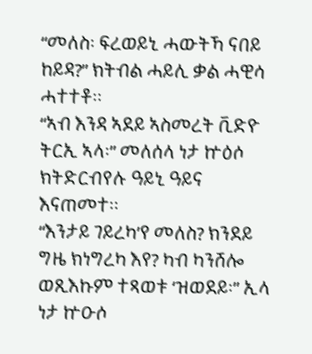“መለስ፡ ፍረወይኒ ሓውትኻ ናበይ ከይዳ?” ክትብል ሓይሊ ቃል ሓዊሳ ሓተተቶ።
“ኣብ እንዳ ኣደይ ኣስመረት ቪድዮ ትርኢ ኣላ፡” መለሰላ ነታ ኵዕሶ ክትድርብየሉ ዓይኒ ዓይና እናጠመተ።
“እንታይ ገይረካ’የ መለስ? ክንደይ ግዜ ክነግረካ እየ? ካብ ካንሸሎ ወጺእኩም ተጻወቱ ‘ዝወደይ፡” ኢላ ነታ ኵዑሶ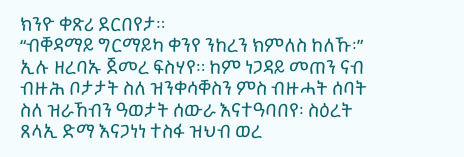ክንዮ ቀጽሪ ደርበየታ።
“ብቐዳማይ ግርማይካ ቀንየ ንከረን ክምለስ ከለኹ፡” ኢሉ ዘረባኡ ጀመረ ፍስሃየ። ከም ነጋዳይ መጠን ናብ ብዙሕ ቦታታት ስለ ዝንቀሳቐስን ምስ ብዙሓት ሰባት ስለ ዝራኸብን ዓወታት ሰውራ እናተዓባበየ፡ ስዕረት ጸላኢ ድማ እናጋነነ ተስፋ ዝህብ ወረ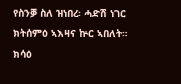የስንቓ ስለ ዝነበረ፡ ሓድሽ ነገር ክትሰምዕ ኣእዛና ኵር ኣበለት። ክሳዕ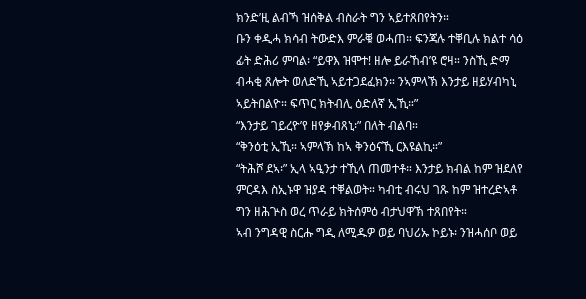ክንድ’ዚ ልብኻ ዝሰቅል ብስራት ግን ኣይተጸበየትን።
ቡን ቀዲሓ ክሳብ ትውድእ ምራቑ ወሓጠ። ፍንጃሉ ተቐቢሉ ክልተ ሳዕ ፊት ድሕሪ ምባል፡ “ይዋእ ዝሞተ! ዘሎ ይራኸብ’ዩ ሮዛ። ንስኺ ድማ ብሓቂ ጸሎት ወለድኺ ኣይተጋደፈክን። ንኣምላኽ እንታይ ዘይሃብካኒ ኣይትበልዮ። ፍጥር ክትብሊ ዕድለኛ ኢኺ።”
“እንታይ ገይረዮ’የ ዘየቃብጸኒ፡” በለት ብልባ።
“ቅንዕቲ ኢኺ። ኣምላኽ ከኣ ቅንዕናኺ ርእዩልኪ።”
“ትሕሾ ደኣ፡” ኢላ ኣዒንታ ተኺላ ጠመተቶ። እንታይ ክብል ከም ዝደለየ ምርዳእ ስኢኑዋ ዝያዳ ተቐልወት። ካብቲ ብሩህ ገጹ ከም ዝተረድኣቶ ግን ዘሕጕስ ወረ ጥራይ ክትሰምዕ ብታህዋኽ ተጸበየት።
ኣብ ንግዳዊ ስርሑ ግዲ ለሚዱዎ ወይ ባህሪኡ ኮይኑ፡ ንዝሓሰቦ ወይ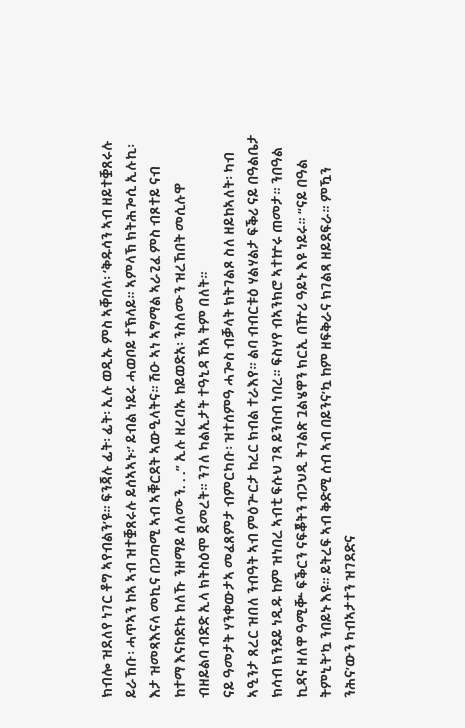ክብሎ ዝደለየ ነገር ቶግ ኣየብልን’ዩ። ፍንጃሉ ፊት፡ ፊት፡ ኢሉ ወዲኡ ምስ ኣቐበላ፡ ‘ቅዱሳን ኣብ ዘይተቛጸሩሉ ይራኸቡ፡ ሓጥኣን ከኣ ኣብ ዝተቛጸሩሉ ይሰኣኣኑ፡’ ይብል ነይሩ ሓወቦይ ተኽላይ። ኣምላኽ ክትሕጐሲ ኢሉኪ፡ እታ ዝመጻእናላ መኪና በጋጣሚ ኣብ ኣቑርደት ኣውዒላትና። ሽዑ ኣነ ኣግማል ኣራጊፈ ምስ ብጾተይ ናብ ከተማ እናከድኩ ከለኹ ንዘማይ ሰለሙን. . .” ኢሉ ዘረባኡ ከይወድአ፡ ንስለሙን ዝረኸበት መሲሉዋ ብዘይልባ ብድድ ኢላ ክትስዕሞ ጀመረት። ንገለ ካልኢታት ተዓኒዳ ኸኣ ትም በለት።
ናይ ዓመታት ሃንቀውታኣ መፈጸምታ ብምርካቡ፡ ዝተሰምዓ ሓጐስ ብቓላት ክትገልጾ ስለ ዘይከኣለት፡ ካብ ኣዒንታ ጸረር ዝበለ ንብዓት ኣብ ምዕጕርታ ከረር ክብል ተራእየ። ልባ ብብርቱዕ ሃልሃልታ ፍቕሪ ናይ በዓልቤታ ክሳብ ክንደይ ነዲዱ ከም ዝነበረ ኣብቲ ፍሱህ ገጻ ይንበብ ነበረ። ፍስሃየ ብኣንክሮ ኣተኵሩ ጠመታ። ንበዓል ኪዳና ዘለዋ ዓሚቝ ፍቕርን ናፍቖትን ብጋህዲ ትገልጽ ጓልሄዋን ክርኢ በዅሪ ዓይኑ እዩ ነይሩ። “ናይ በዓል ትምኒት’ኳ ንበይኑ እዩ። ይትረፍ ኣብ ቅድሚ ሰብ ኣብ በይንና’ኳ ከም ዘፍቅራና ክገልጻ ዘይደፍራ። ምዃን ንሕና’ውን ካብኣታተን ዝገደድና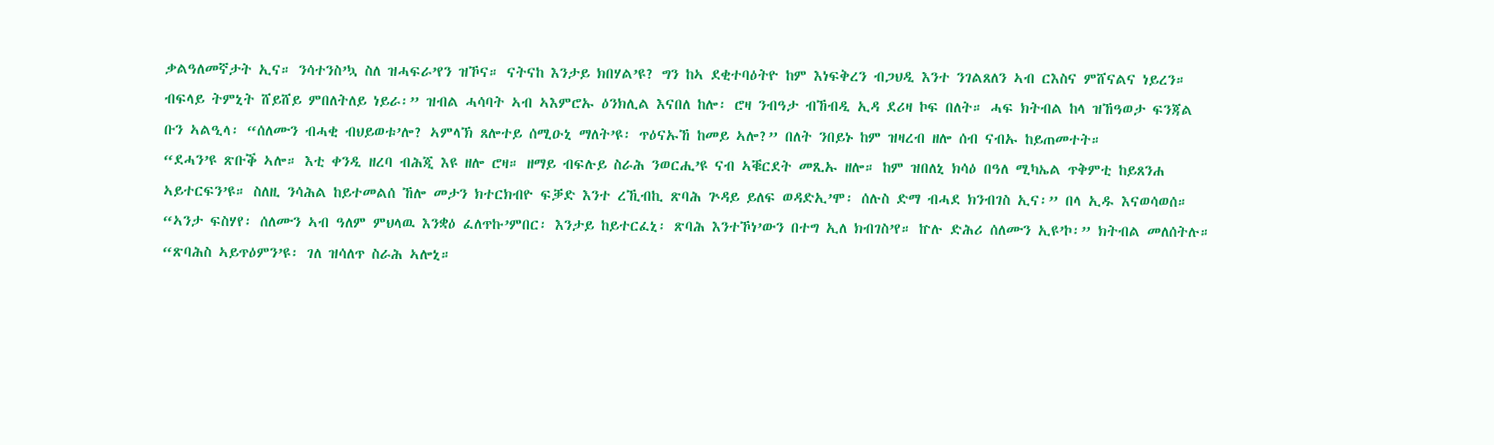ቃልዓለመኛታት ኢና። ንሳተንስ’ኳ ስለ ዝሓፍራ’የን ዝኾና። ናትናከ እንታይ ክበሃል’ዩ? ግን ከኣ ደቂተባዕትዮ ከም እነፍቅረን ብጋህዲ እንተ ንገልጸለን ኣብ ርእስና ምሸናልና ነይረን። ብፍላይ ትምኒት ሸይሸይ ምበለትለይ ነይራ፡” ዝብል ሓሳባት ኣብ ኣእምሮኡ ዕንክሊል እናበለ ከሎ፡ ሮዛ ንብዓታ ብኸብዲ ኢዳ ደሪዛ ኮፍ በለት። ሓፍ ክትብል ከላ ዝኸዓወታ ፍንጃል ቡን ኣልዒላ፡ “ሰለሙን ብሓቂ ብህይወቱ’ሎ? ኣምላኽ ጸሎተይ ሰሚዑኒ ማለት’ዩ፡ ጥዕናኡኸ ከመይ ኣሎ?” በለት ንበይኑ ከም ዝዛረብ ዘሎ ሰብ ናብኡ ከይጠመተት።
“ደሓን’ዩ ጽቡቕ ኣሎ። እቲ ቀንዲ ዘረባ ብሕጂ እዩ ዘሎ ሮዛ። ዘማይ ብፍሉይ ስራሕ ንወርሒ’ዩ ናብ ኣቑርደት መጺኡ ዘሎ። ከም ዝበለኒ ክሳዕ በዓለ ሚካኤል ጥቅምቲ ከይጸንሐ ኣይተርፍን’ዩ። ስለዚ ንሳሕል ከይተመልሰ ኸሎ መታን ክተርክብዮ ፍቓድ እንተ ረኺብኪ ጽባሕ ጕዳይ ይለፍ ወዳድኢ’ሞ፡ ሰሉስ ድማ ብሓደ ክንብገስ ኢና፡” በላ ኢዱ እናወሳወሰ።
“ኣንታ ፍስሃየ፡ ሰለሙን ኣብ ዓለም ምህላዉ እንቋዕ ፈለጥኩ’ምበር፡ እንታይ ከይተርፈኒ፡ ጽባሕ እንተኾነ’ውን በተግ ኢለ ክብገስ’የ። ኵሉ ድሕሪ ሰለሙን ኢዩ’ኮ፡” ክትብል መለሰትሉ።
“ጽባሕስ ኣይጥዕምን’ዩ፡ ገለ ዝሳለጥ ስራሕ ኣሎኒ።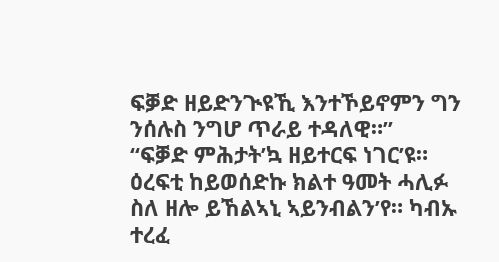ፍቓድ ዘይድንጒዩኺ እንተኾይኖምን ግን ንሰሉስ ንግሆ ጥራይ ተዳለዊ።”
“ፍቓድ ምሕታት’ኳ ዘይተርፍ ነገር’ዩ። ዕረፍቲ ከይወሰድኩ ክልተ ዓመት ሓሊፉ ስለ ዘሎ ይኸልኣኒ ኣይንብልን’የ። ካብኡ ተረፈ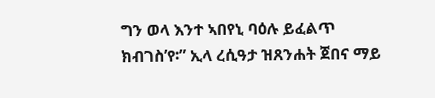ግን ወላ እንተ ኣበየኒ ባዕሉ ይፈልጥ ክብገስ’የ፡” ኢላ ረሲዓታ ዝጸንሐት ጀበና ማይ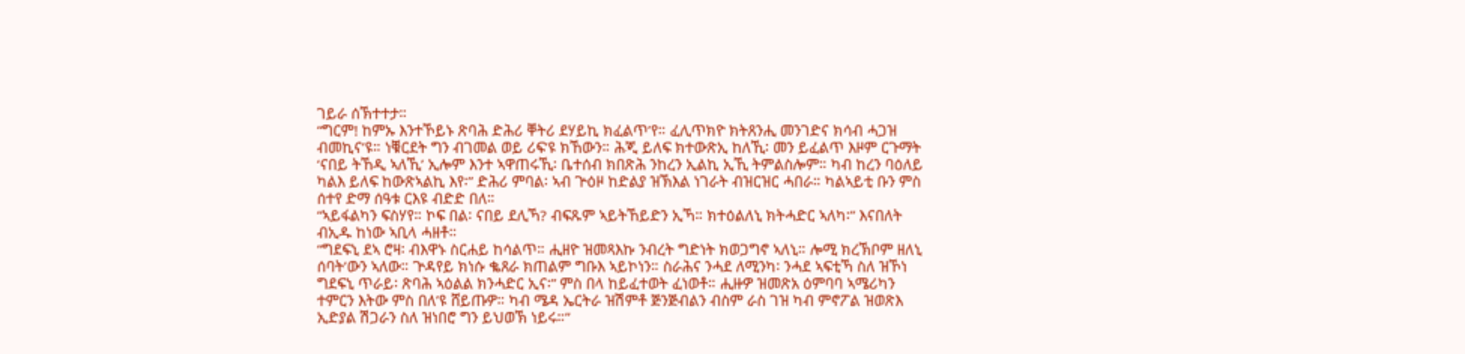ገይራ ሰኽተተታ።
“ግርም! ከምኡ እንተኾይኑ ጽባሕ ድሕሪ ቐትሪ ደሃይኪ ክፈልጥ’የ። ፈሊጥክዮ ክትጸንሒ መንገድና ክሳብ ሓጋዝ ብመኪና’ዩ። ነቑርደት ግን ብገመል ወይ ሪፍ’ዩ ክኸውን። ሕጂ ይለፍ ክተውጽኢ ከለኺ፡ መን ይፈልጥ እዞም ርጉማት ‘ናበይ ትኸዲ ኣለኺ’ ኢሎም እንተ ኣዋጠሩኺ፡ ቤተሰብ ክበጽሕ ንከረን ኢልኪ ኢኺ ትምልስሎም። ካብ ከረን ባዕለይ ካልእ ይለፍ ከውጽኣልኪ እየ፡” ድሕሪ ምባል፡ ኣብ ጕዕዞ ከድልያ ዝኽእል ነገራት ብዝርዝር ሓበራ። ካልኣይቲ ቡን ምስ ሰተየ ድማ ሰዓቱ ርእዩ ብድድ በለ።
“ኣይፋልካን ፍስሃየ። ኮፍ በል፡ ናበይ ደሊኻ? ብፍጹም ኣይትኸይድን ኢኻ። ክተዕልለኒ ክትሓድር ኣለካ፡” እናበለት ብኢዱ ከነው ኣቢላ ሓዘቶ።
“ግደፍኒ ደኣ ሮዛ፡ ብእዋኑ ስርሐይ ከሳልጥ። ሒዘዮ ዝመጻእኩ ንብረት ግድነት ክወጋግኖ ኣለኒ። ሎሚ ክረኽቦም ዘለኒ ሰባት’ውን ኣለው። ጕዳየይ ክነሱ ቈጸራ ክጠልም ግቡእ ኣይኮነን። ስራሕና ንሓደ ለሚንካ፡ ንሓደ ኣፍቲኻ ስለ ዝኾነ ግደፍኒ ጥራይ፡ ጽባሕ ኣዕልል ክንሓድር ኢና፡” ምስ በላ ከይፈተወት ፈነወቶ። ሒዙዎ ዝመጽአ ዕምባባ ኣሜሪካን ተምርን እትው ምስ በለ’ዩ ሸይጡዎ። ካብ ሜዳ ኤርትራ ዝሽምቶ ጅንጅብልን ብስም ራስ ገዝ ካብ ምኖፖል ዝወጽእ ኢድያል ሽጋራን ስለ ዝነበሮ ግን ይህወኽ ነይሩ።”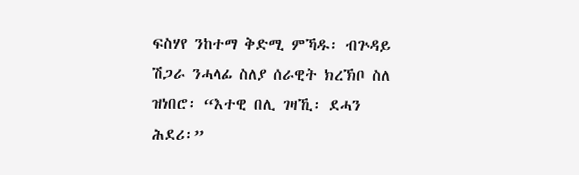ፍስሃየ ንከተማ ቅድሚ ምኻዱ፡ ብጕዳይ ሽጋራ ንሓላፊ ስለያ ሰራዊት ክረኽቦ ስለ ዝነበሮ፡ “እተዊ በሊ ገዛኺ፡ ደሓን ሕደሪ፡”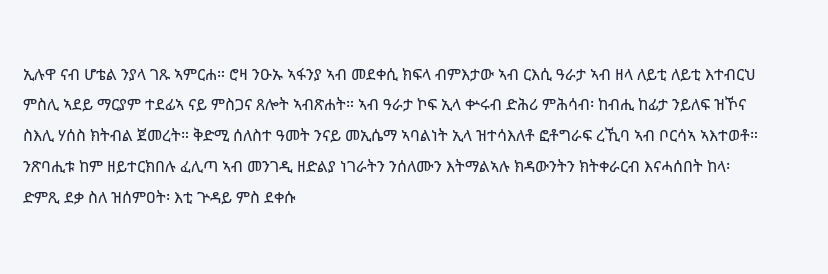ኢሉዋ ናብ ሆቴል ንያላ ገጹ ኣምርሐ። ሮዛ ንዑኡ ኣፋንያ ኣብ መደቀሲ ክፍላ ብምእታው ኣብ ርእሲ ዓራታ ኣብ ዘላ ለይቲ ለይቲ እተብርህ ምስሊ ኣደይ ማርያም ተደፊኣ ናይ ምስጋና ጸሎት ኣብጽሐት። ኣብ ዓራታ ኮፍ ኢላ ቍሩብ ድሕሪ ምሕሳብ፡ ከብሒ ከፊታ ንይለፍ ዝኾና ስእሊ ሃሰስ ክትብል ጀመረት። ቅድሚ ሰለስተ ዓመት ንናይ መኢሴማ ኣባልነት ኢላ ዝተሳእለቶ ፎቶግራፍ ረኺባ ኣብ ቦርሳኣ ኣእተወቶ። ንጽባሒቱ ከም ዘይተርክበሉ ፈሊጣ ኣብ መንገዲ ዘድልያ ነገራትን ንሰለሙን እትማልኣሉ ክዳውንትን ክትቀራርብ እናሓሰበት ከላ፡ ድምጺ ደቃ ስለ ዝሰምዐት፡ እቲ ጕዳይ ምስ ደቀሱ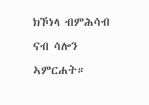ክኾነላ ብምሕሳብ ናብ ሳሎን ኣምርሐት።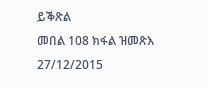ይቕጽል
መበል 108 ክፋል ዝመጽእ 27/12/2015